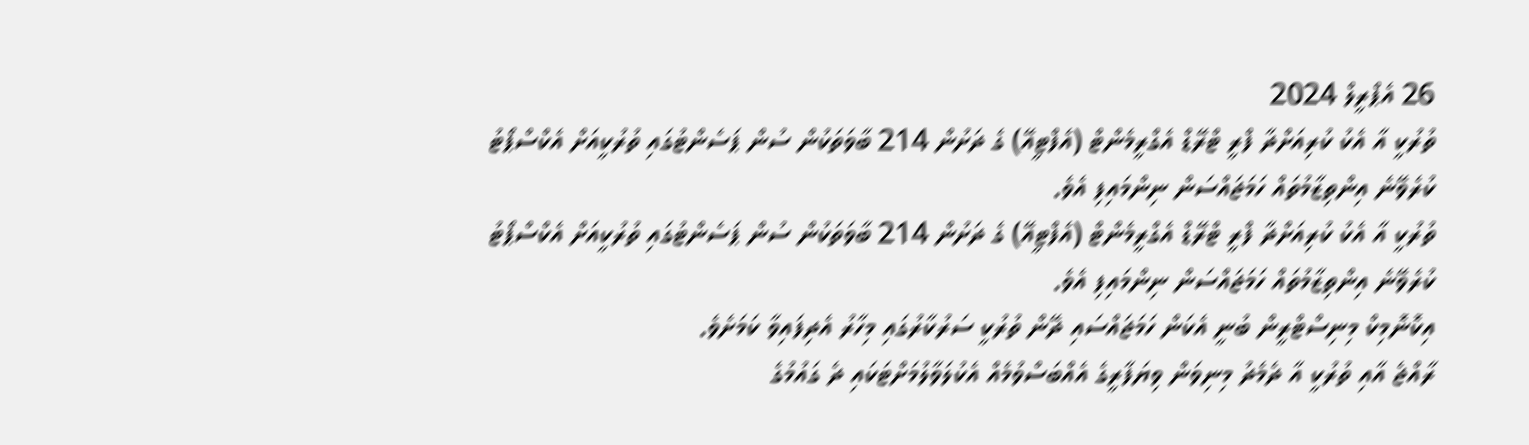26 އެޕްރީލް 2024
ތުރުކީ އާ އެކު ކުރިއަށްދާ ފްރީ ޓްރޭޑް އެގްރީމެންޓް (އެފްޓީއޭ) ގެ ދަށުން 214 ބާވަތަކުން ސުން ޕަސެންޓުގައި ތުރުކީއަށް އެކްސްޕޯޓު ކުރެވޭނެ އިންތިޒާމުތައް ހަމަޖައްސަން ނިންމައިފި އެވެ.
ތުރުކީ އާ އެކު ކުރިއަށްދާ ފްރީ ޓްރޭޑް އެގްރީމެންޓް (އެފްޓީއޭ) ގެ ދަށުން 214 ބާވަތަކުން ސުން ޕަސެންޓުގައި ތުރުކީއަށް އެކްސްޕޯޓު ކުރެވޭނެ އިންތިޒާމުތައް ހަމަޖައްސަން ނިންމައިފި އެވެ.
އިކޮނޮމިކް މިނިސްޓްރީން ބުނީ އެކަން ހަމަޖައްސައި ދޭން ތުރުކީ ސަރުކާރުގައި މިހާރު އެދިފައިވާ ކަމަށެވެ.
ރާއްޖެ އާއި ތުރުކީ އާ ދެމެދު މިނިވަން ވިޔަފާރީގެ އެއްބަސްވުމެއް އެކުލަވާލުމަށްޓަކައި ދެ ގައުމުގެ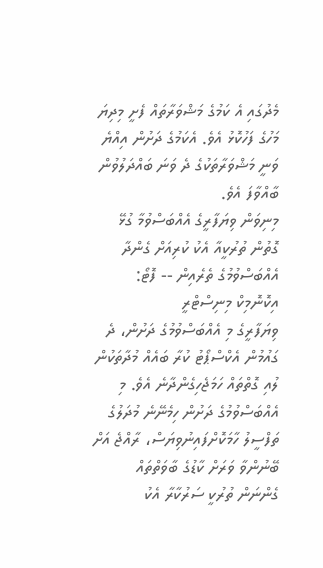މެދުގައި އެ ކަމުގެ މަޝްވަރާތައް ފެށީ މިދިޔަ މަހުގެ ފަހުކޮޅު އެވެ. އެކަމުގެ ދަށުން އިއްޔެ ވަނީ މަޝްވަރާތަކުގެ ދެ ވަނަ ބައްދަލުވުން ބާއްވާފަ އެވެ.
މިނިވަން ވިޔަފާރީގެ އެއްބަސްވުމާ ގުޅޭ ގޮތުން ތުރުކީއާ އެކު ކުރިއަށް ގެންދާ އެއްބަސްވުމުގެ ތެރެއިން -- ފޮޓޯ: އިކޮނޮމިކް މިނިސްޓްރީ
ވިޔަފާރީގެ މި އެއްބަސްވުމުގެ ދަށުން، ދެ ގައުމުން އެކްސްޕޯޓު ކުރާ ބައެއް މުދާތަކުން ލުއި ގޮތްތައް ހަމަޖެހިގެންދާނެ އެވެ. މި އެއްބަސްވުމުގެ ދަށުން ހިމެނޭނެ މުދަލުގެ ތަފްސީލު ހާމަކޮށްފައިނުވިޔަސް، ރާއްޖެ އަށް ބޭނުންވާ ވަރަށް ކާޑުގެ ބާވަތްތައް ގެންނަން ތުރުކީ ސަރުކާރާ އެކު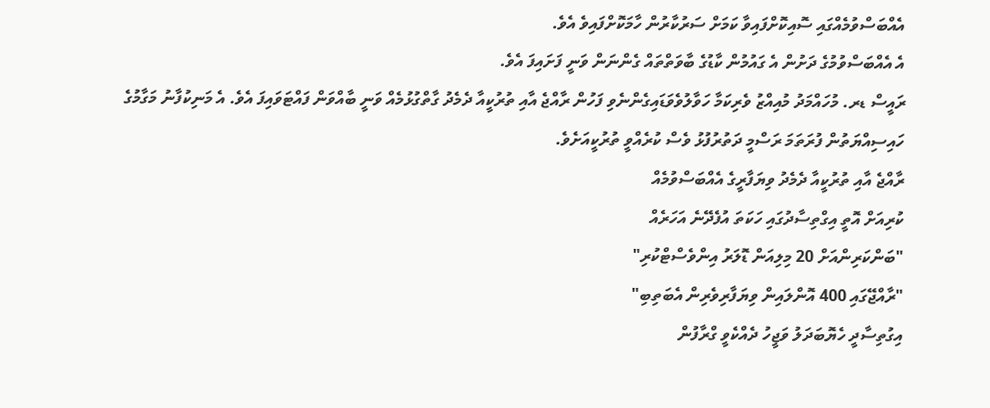އެއްބަސްވުމެއްގައި ސޮއިކޮށްފައިވާ ކަމަށް ސަރުކާރުން ހާމަކޮށްފައިވެ އެވެ.
އެ އެއްބަސްވުމުގެ ދަށުން އެ ގައުމުން ކާޑުގެ ބާވަތްތައް ގެންނަން ވަނީ ފަށައިފަ އެވެ.
ރައީސް ޑރ. މުހައްމަދު މުއިއްޒު ވެރިކަމާ ހަވާލުވެވަޑައިގެންނެވި ފަހުން ރާއްޖެ އާއި ތުރުކީއާ ދެމެދު ގާތްގުޅުމެއް ވަނީ ބާއްވަން ފައްޓަވައިފަ އެވެ. އެ މަނިކުފާނު މަގާމުގެ ހައިސިއްޔަތުން ފުރަތަމަ ރަސްމީ ދަތުރުފުޅު ވެސް ކުރެއްވީ ތުރުކީއަށެވެ.
ރާއްޖެ އާއި ތުރުކީއާ ދެމެދު ވިޔަފާރީގެ އެއްބަސްވުމެއް
ކުރިއަށް އޮތީ އިގްތިސާދުގައި ހަކަތަ އުފެދޭނެ އަހަރެއް
"ބަންކަރިންއަށް 20 މިލިއަން ޑޮލަރު އިންވެސްޓްކުރި"
"ރާއްޖޭގައި 400 އޮންލައިން ވިޔަފާރިވެރިން އެބަތިބި"
އިގުތިސާދީ ހެޔޮބަދަލު ވަޖީހު ދެއްކެވީ ގްރާފުން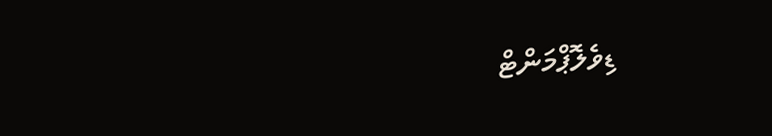ޑިވެލޮޕްމަންޓް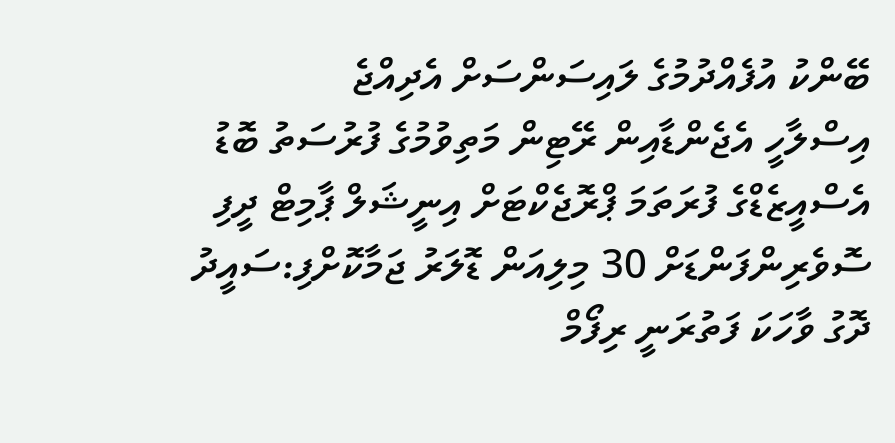ބޭންކު އުފެއްދުމުގެ ލައިސަންސަށް އެދިއްޖެ
އިސްލާހީ އެޖެންޑާއިން ރޭޓިން މަތިވުމުގެ ފުރުސަތު ބޮޑު
އެސްއީޒެޑްގެ ފުރަތަމަ ޕްރޮޖެކްޓަށް އިނީޝަލް ޕާމިޓް ދީފި
ސޮވެރިންފަންޑަށް 30 މިލިއަން ޑޮލަރު ޖަމާކޮށްފި:ސައީދު
ދޮގު ވާހަކަ ފަތުރަނީ ރިފޯމް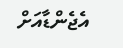އެޖެންޑާއަށް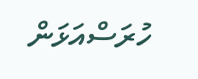ހުރަސްއަޅަން